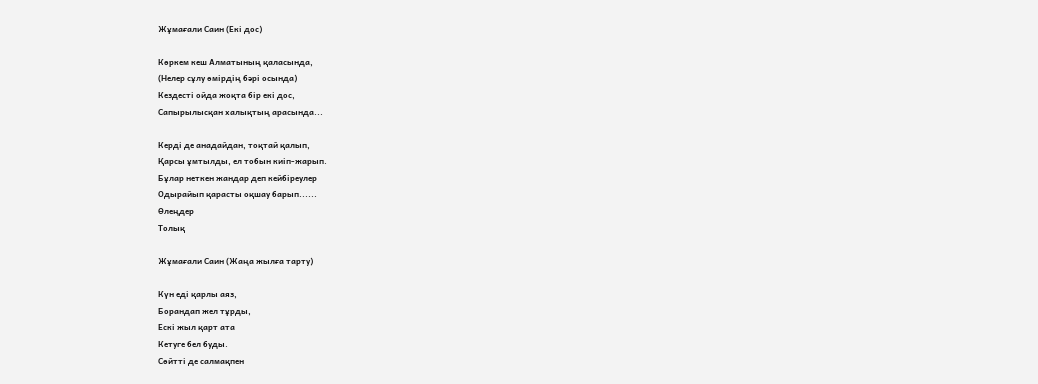Жұмағали Саин (Екі дос)

Көркем кеш Алматының қаласында,
(Нелер сұлу өмірдің бәрі осында)
Кездесті ойда жоқта бір екі дос,
Сапырылысқан халықтың арасында...

Керді де анадайдан, тоқтай қалып,
Қарсы ұмтылды, ел тобын киіп-жарып.
Бұлар неткен жандар деп кейбіреулер
Одырайып қарасты оқшау барып......
Өлеңдер
Толық

Жұмағали Саин (Жаңа жылға тарту)

Күн еді қарлы аяз,
Борандап жел тұрды,
Ескі жыл қарт ата
Кетуге бел буды.
Сөйтті де салмақпен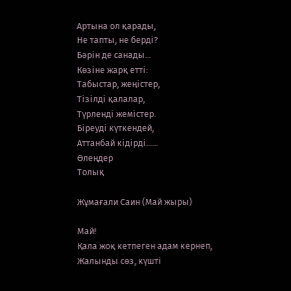Артына ол қарады,
Не тапты, не берді?
Бәрін де санады...
Көзіне жарқ етті:
Табыстар, жеңістер,
Тізілді қалалар,
Түрленді жемістер.
Біреуді күткендей,
Аттанбай кідірді......
Өлеңдер
Толық

Жұмағали Саин (Май жыры)

Май!
Қала жоқ кетпеген адам кернеп,
Жалынды сөз, күшті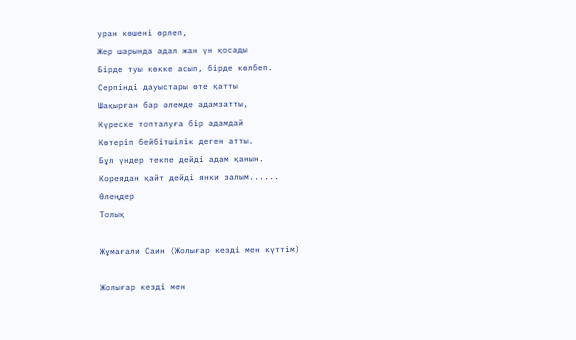уран көшені өрлеп,
Жер шарында адал жан үн қосады
Бірде туы көкке асып, бірде көлбеп.
Серпінді дауыстары өте қатты
Шақырған бар әлемде адамзатты,
Күреске топталуға бір адамдай
Көтеріп бейбітшілік деген атты.
Бұл үндер текпе дейді адам қанын.
Кореядан қайт дейді янки залым......
Өлеңдер
Толық

Жұмағали Саин (Жолығар кезді мен күттім)

Жолығар кезді мен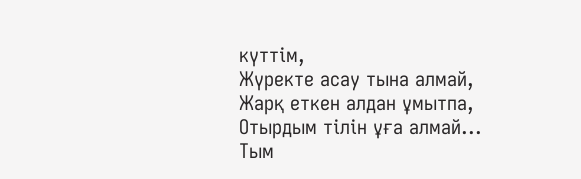күттім,
Жүректе асау тына алмай,
Жарқ еткен алдан ұмытпа,
Отырдым тілін ұға алмай...
Тым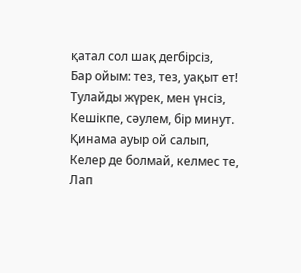қатал сол шақ дегбірсіз,
Бар ойым: тез, тез, уақыт ет!
Тулайды жүрек, мен үнсіз,
Кешікпе, сәулем, бір минут.
Қинама ауыр ой салып,
Келер де болмай, келмес те,
Лап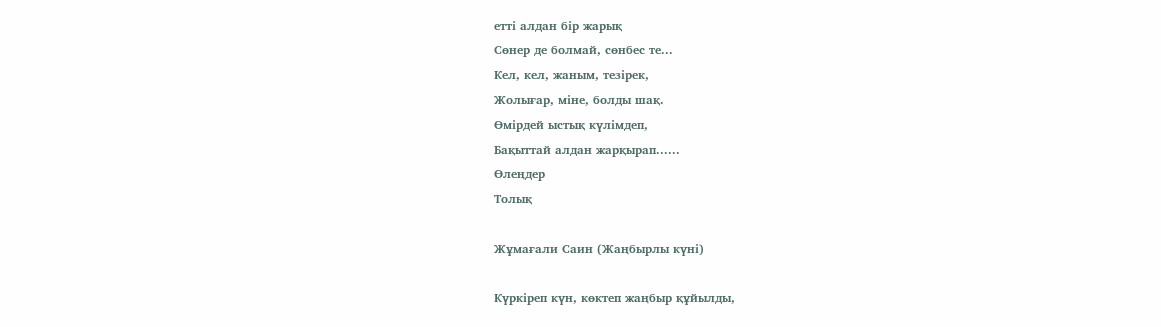етті алдан бір жарық
Сөнер де болмай, сөнбес те...
Кел, кел, жаным, тезірек,
Жолығар, міне, болды шақ.
Өмірдей ыстық күлімдеп,
Бақыттай алдан жарқырап......
Өлеңдер
Толық

Жұмағали Саин (Жаңбырлы күні)

Күркіреп күн, көктеп жаңбыр құйылды,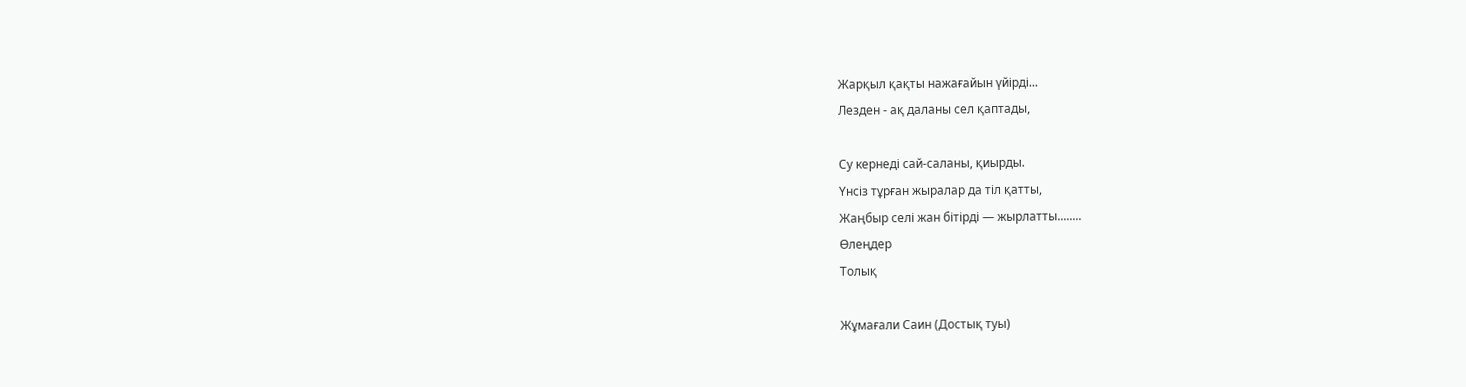Жарқыл қақты нажағайын үйірді...
Лезден - ақ даланы сел қаптады,

Су кернеді сай-саланы, қиырды.
Үнсіз тұрған жыралар да тіл қатты,
Жаңбыр селі жан бітірді — жырлатты........
Өлеңдер
Толық

Жұмағали Саин (Достық туы)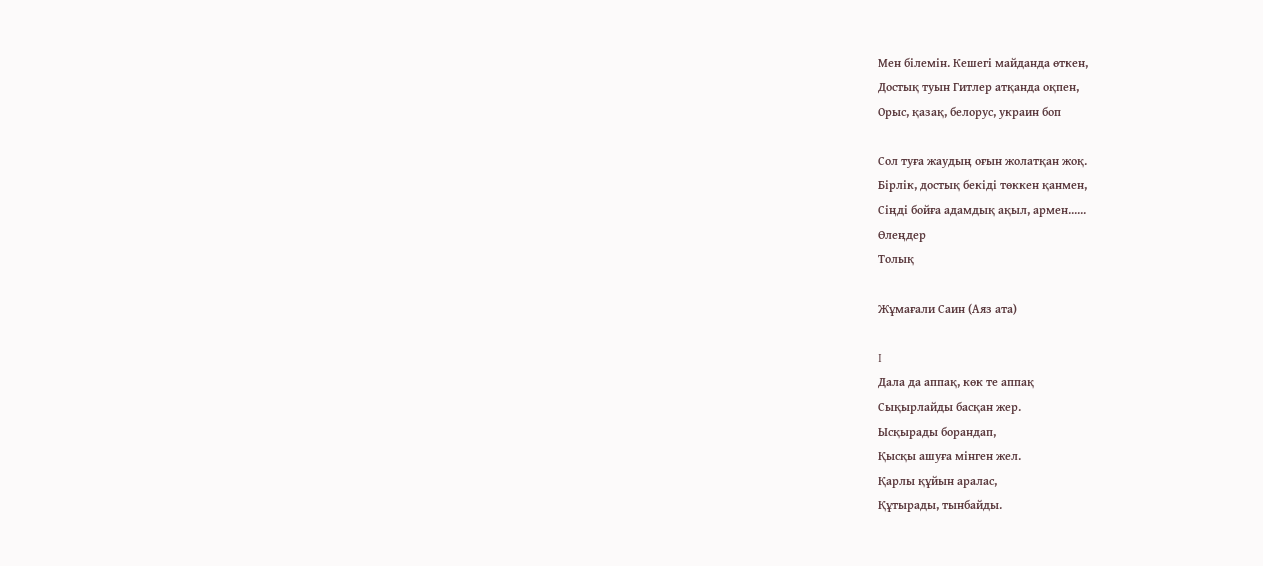Мен білемін. Кешегі майданда өткен,
Достық туын Гитлер атқанда оқпен,
Орыс, қазақ, белорус, украин боп

Сол туға жаудың оғын жолатқан жоқ.
Бірлік, достық бекіді төккен қанмен,
Сіңді бойға адамдық ақыл, армен......
Өлеңдер
Толық

Жұмағали Саин (Аяз ата)

I
Дала да аппақ, көк те аппақ
Сықырлайды басқан жер.
Ысқырады борандап,
Қысқы ашуға мінген жел.
Қарлы құйын аралас,
Құтырады, тынбайды.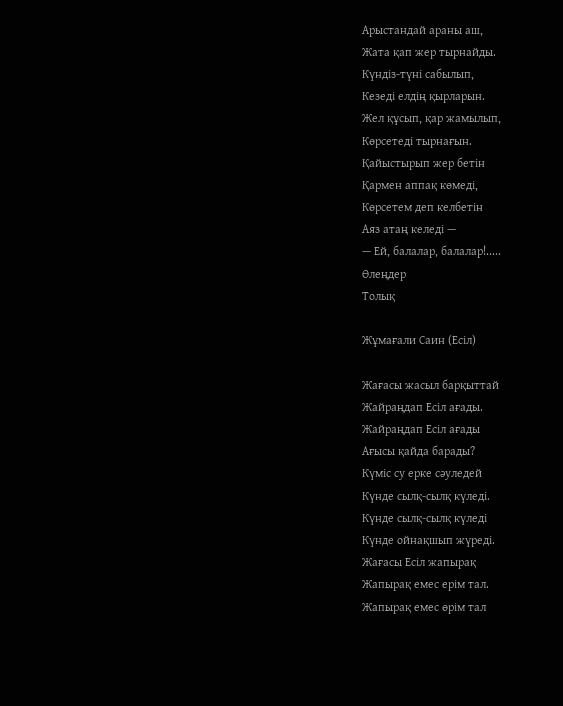Арыстандай араны аш,
Жата қап жер тырнайды.
Күндіз-түні сабылып,
Кезеді елдің қырларын.
Жел құсып, қар жамылып,
Көрсетеді тырнағын.
Қайыстырып жер бетін
Қармен аппақ көмеді,
Көрсетем деп келбетін
Аяз атаң келеді —
— Ей, балалар, балалар!.....
Өлеңдер
Толық

Жұмағали Саин (Есіл)

Жағасы жасыл барқыттай
Жайраңдап Есіл ағады.
Жайраңдап Есіл ағады
Ағысы қайда барады?
Күміс су ерке сәуледей
Күнде сылқ-сылқ күледі.
Күнде сылқ-сылқ күледі
Күнде ойнақшып жүреді.
Жағасы Есіл жапырақ
Жапырақ емес ерім тал.
Жапырақ емес өрім тал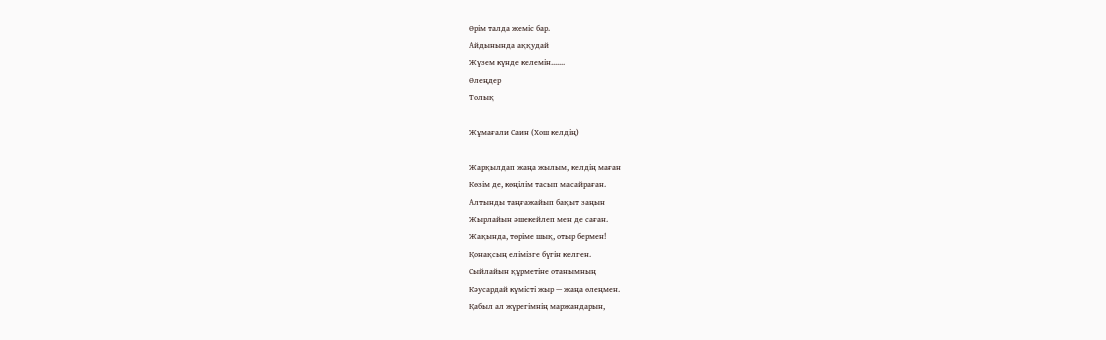Өрім талда жеміс бар.
Айдынында аққудай
Жүзем күнде келемін.......
Өлеңдер
Толық

Жұмағали Саин (Хош келдің)

Жарқылдап жаңа жылым, келдің маған
Көзім де, көңілім тасып масайраған.
Алтынды таңғажайып бақыт заңын
Жырлайын әшекейлеп мен де саған.
Жақында, төріме шық, отыр бермен!
Қонақсың елімізге бүгін келген.
Сыйлайын құрметіне отанымның
Кәусардай күмісті жыр — жаңа өлеңмен.
Қабыл ал жүрегімнің маржандарын,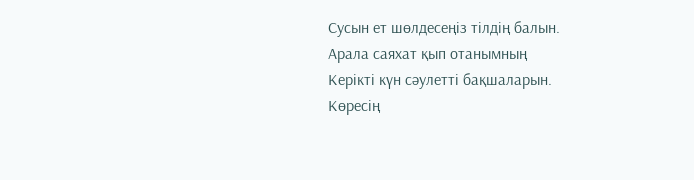Сусын ет шөлдесеңіз тілдің балын.
Арала саяхат қып отанымның
Керікті күн сәулетті бақшаларын.
Көресің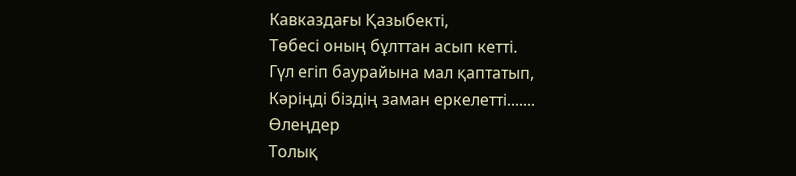Кавказдағы Қазыбекті,
Төбесі оның бұлттан асып кетті.
Гүл егіп баурайына мал қаптатып,
Кәріңді біздің заман еркелетті.......
Өлеңдер
Толық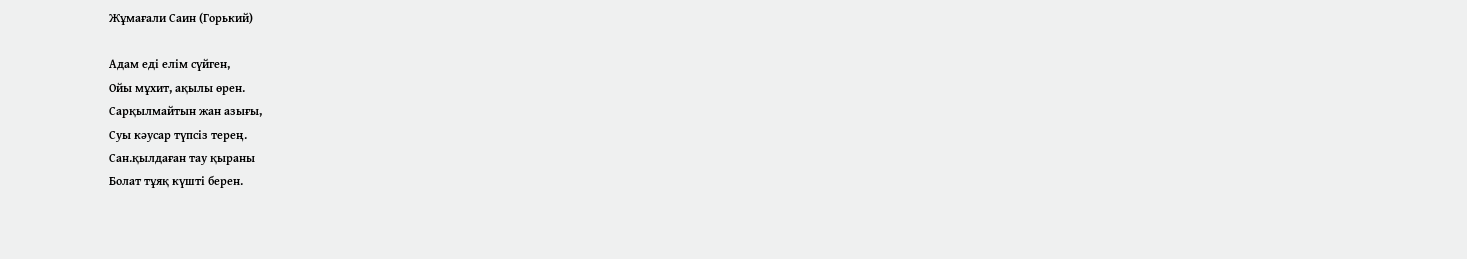Жұмағали Саин (Горький)

Адам еді елім сүйген,
Ойы мұхит, ақылы өрен.
Сарқылмайтын жан азығы,
Суы кәусар түпсіз терең.
Сан.қылдаған тау қыраны
Болат тұяқ күшті берен.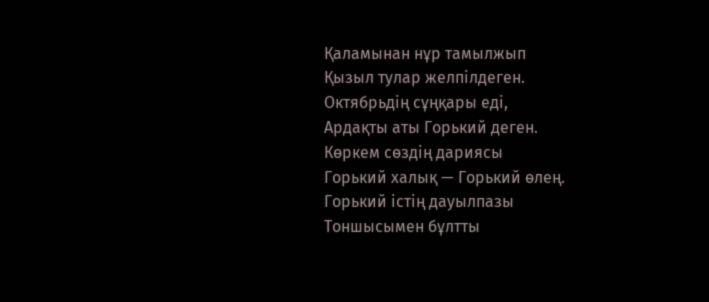Қаламынан нұр тамылжып
Қызыл тулар желпілдеген.
Октябрьдің сұңқары еді,
Ардақты аты Горький деген.
Көркем сөздің дариясы
Горький халық — Горький өлең.
Горький істің дауылпазы
Тоншысымен бұлтты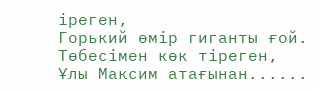іреген,
Горький өмір гиганты ғой.
Төбесімен көк тіреген,
Ұлы Максим атағынан......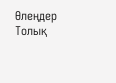Өлеңдер
Толық